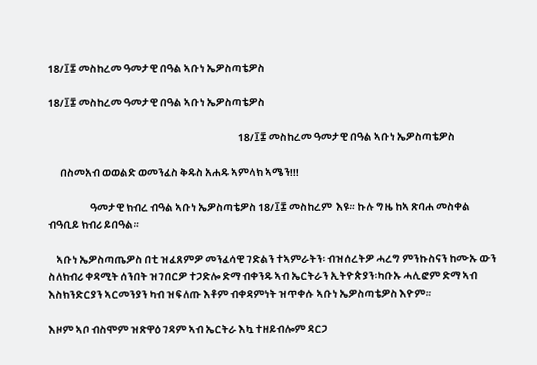18/፲፰ መስከረመ ዓመታዊ በዓል ኣቡነ ኤዎስጣቴዎስ

18/፲፰ መስከረመ ዓመታዊ በዓል ኣቡነ ኤዎስጣቴዎስ

                                                                                               18/፲፰ መስከረመ ዓመታዊ በዓል ኣቡነ ኤዎስጣቴዎስ

      በስመአብ ወወልድ ወመንፈስ ቅዱስ አሐዱ ኣምላክ ኣሜን!!!

                     ዓመታዊ ክብረ ብዓል ኣቡነ ኤዎስጣቴዎስ 18/፲፰ መስከረም  እዩ። ኩሉ ግዜ ከኣ ጽባሐ መስቀል ብዓቢይ ክብሪ ይበዓል።

    ኣቡነ ኤዎስጣጤዎስ በቲ ዝፈጸምዎ መንፈሳዊ ገድልን ተኣምራትን፡ ብዝሰረትዎ ሓረግ ምንኩስናን ከሙኡ ውን ስለክብሪ ቀዳሚት ሰንበት ዝገበርዎ ተጋድሎ ድማ ብቀንዱ ኣብ ኤርትራን ኢትዮጵያን፡ካቡኡ ሓሊፎም ድማ ኣብ እስክንድርያን ኣርመንያን ካብ ዝፍለጡ እቶም ብቀዳምነት ዝጥቀሱ ኣቡነ ኤዎስጣቴዎስ እዮም።

እዞም ኣቦ ብስሞም ዝጽዋዕ ገዳም ኣብ ኤርትራ እኳ ተዘይብሎም ዳርጋ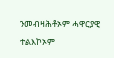ንመብዛሕቶኦም ሓዋርያዊ ተልእኮኦም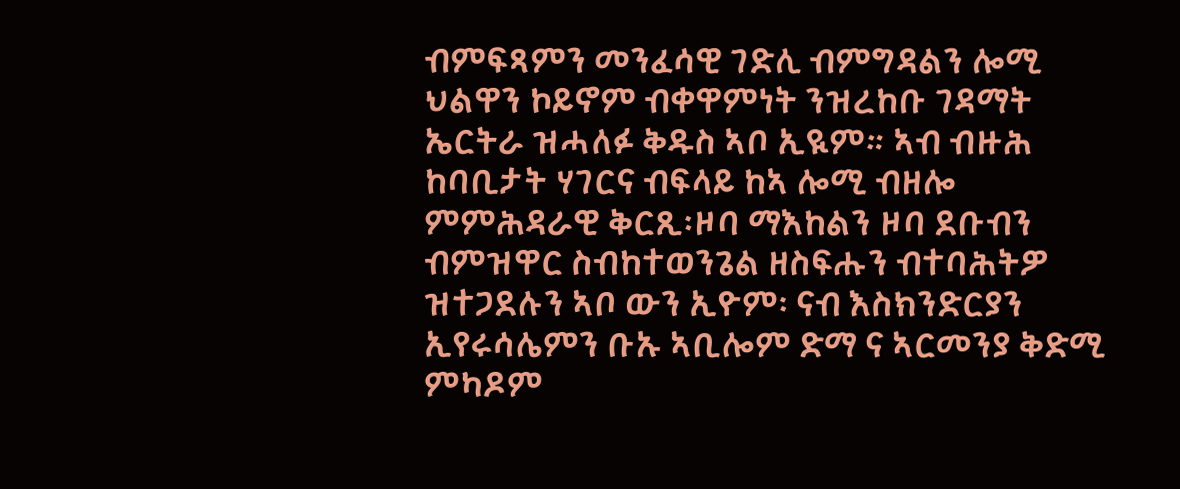ብምፍጻምን መንፈሳዊ ገድሊ ብምግዳልን ሎሚ ህልዋን ኮይኖም ብቀዋምነት ንዝረከቡ ገዳማት ኤርትራ ዝሓለፉ ቅዱስ ኣቦ ኢዪም። ኣብ ብዙሕ ከባቢታት ሃገርና ብፍላይ ከኣ ሎሚ ብዘሎ ምምሕዳራዊ ቅርጺ፡ዞባ ማእከልን ዞባ ደቡብን ብምዝዋር ስብከተወንጌል ዘስፍሑን ብተባሕትዎ ዝተጋደሉን ኣቦ ውን ኢዮም፡ ናብ እስክንድርያን ኢየሩሳሌምን ቡኡ ኣቢሎም ድማ ና ኣርመንያ ቅድሚ ምካዶም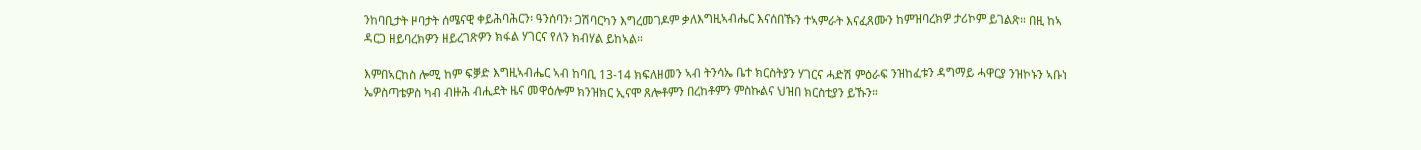ንከባቢታት ዞባታት ሰሜናዊ ቀይሕባሕርን፡ ዓንሰባን፡ ጋሽባርካን እግረመገዶም ቃለእግዚኣብሔር እናሰበኹን ተኣምራት እናፈጸሙን ከምዝባረክዎ ታሪኮም ይገልጽ። በዚ ከኣ ዳርጋ ዘይባረክዎን ዘይረገጽዎን ክፋል ሃገርና የለን ክብሃል ይከኣል።

እምበኣርከስ ሎሚ ከም ፍቓድ እግዚኣብሔር ኣብ ከባቢ 13-14 ክፍለዘመን ኣብ ትንሳኤ ቤተ ክርስትያን ሃገርና ሓድሽ ምዕራፍ ንዝከፈቱን ዳግማይ ሓዋርያ ንዝኮኑን ኣቡነ ኤዎስጣቴዎስ ካብ ብዙሕ ብሒደት ዜና መዋዕሎም ክንዝክር ኢናሞ ጸሎቶምን በረከቶምን ምስኩልና ህዝበ ክርስቲያን ይኹን።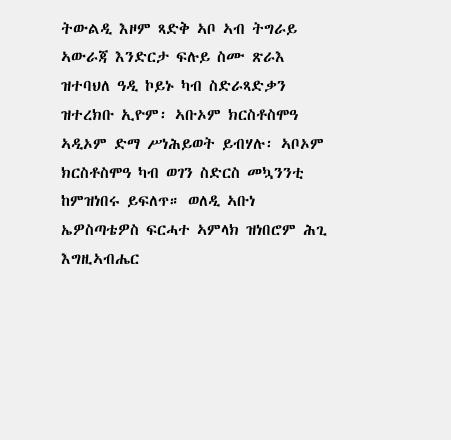ትውልዲ እዞም ጻድቅ ኣቦ ኣብ ትግራይ ኣውራጃ እንድርታ ፍሉይ ስሙ ጽራእ ዝተባህለ ዓዲ ኮይኑ ካብ ስድራጻድቃን ዝተረክቡ ኢዮም፡ ኣቡኦም ክርስቶስሞዓ ኣዲኦም ድማ ሥነሕይወት ይብሃሉ፡ ኣቦኦም ክርስቶስሞዓ ካብ ወገን ስድርስ መኳንንቲ ከምዝነበሩ ይፍለጥ። ወለዲ ኣቡነ ኤዎስጣቴዎስ ፍርሓተ ኣምላክ ዝነበሮም ሕጊ እግዚኣብሔር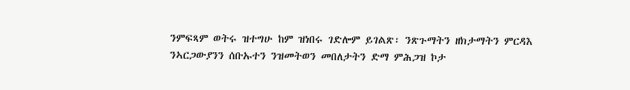ንምፍጻም ወትሩ ዝተግሁ ከም ዝነበሩ ገድሎም ይገልጽ፡ ንጽጉማትን ዘክታማትን ምርዳእ ንኣርጋውያንን ሰቡኡተን ንዝመትወን መበለታትን ድማ ምሕጋዝ ኮታ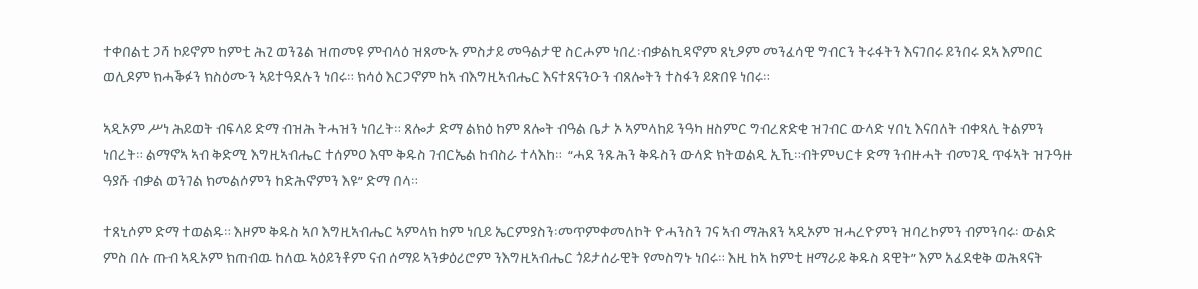ተቀበልቲ ጋሻ ኮይኖም ከምቲ ሕጊ ወንጌል ዝጠመዩ ምብላዕ ዝጸሙኡ ምስታይ መዓልታዊ ስርሖም ነበረ፡ብቃልኪዳኖም ጸኒዖም መንፈሳዊ ግብርን ትሩፋትን እናገበሩ ይንበሩ ደኣ እምበር ወሊዶም ክሓቕፉን ክስዕሙን ኣይተዓደሉን ነበሩ። ክሳዕ እርጋኖም ከኣ ብእግዚኣብሔር እናተጸናንዑን ብጸሎትን ተስፋን ይጽበዩ ነበሩ።

ኣዲኦም ሥነ ሕይወት ብፍላይ ድማ ብዝሕ ትሓዝን ነበረት። ጸሎታ ድማ ልክዕ ከም ጸሎት ብዓል ቤታ ኦ ኣምላከይ ንዓካ ዘስምር ግብረጽድቂ ዝገብር ውላድ ሃበኒ እናበለት ብቀጻሊ ትልምን ነበረት። ልማኖኣ ኣብ ቅድሚ እግዚኣብሔር ተሰምዐ እሞ ቅዱስ ገብርኤል ከብስራ ተላእከ።  “ሓደ ንጹሕን ቅዱስን ውላድ ክትወልዲ ኢኺ።ብትምህርቱ ድማ ንብዙሓት ብመገዲ ጥፋኣት ዝጉዓዙ ዓያሹ ብቃል ወንገል ክመልሶምን ከድሕኖምን እዩ” ድማ በላ።

ተጸኒሶም ድማ ተወልዱ። እዞም ቅዱስ ኣቦ እግዚኣብሔር ኣምላክ ከም ነቢይ ኤርምያስን፡መጥምቀመለኮት ዮሓንስን ገና ኣብ ማሕጸን ኣዲኦም ዝሓረዮምን ዝባረኮምን ብምንባሩ፡ ውልድ ምስ በሉ ጡብ ኣዲኦም ክጠብዉ ከለዉ ኣዕይንቶም ናብ ሰማይ ኣንቃዕሪሮም ንእግዚኣብሔር ጎይታሰራዊት የመስግኑ ነበሩ። እዚ ከኣ ከምቲ ዘማራይ ቅዱስ ዳዊት” እም አፈደቂቅ ወሕጻናት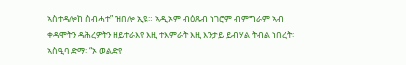ኣስተዳሎከ ስብሓተ” ዝበሎ ኢዩ። ኣዲኦም ብዕጹብ ነገሮም ብምግራም ኣብ ቀዳሞትን ዳሕረዎትን ዘይተራእየ እዚ ተእምራት እዚ እንታይ ይብሃል ትብል ነበረት፡ ኣስዒባ ድማ፡ “ኦ ወልድየ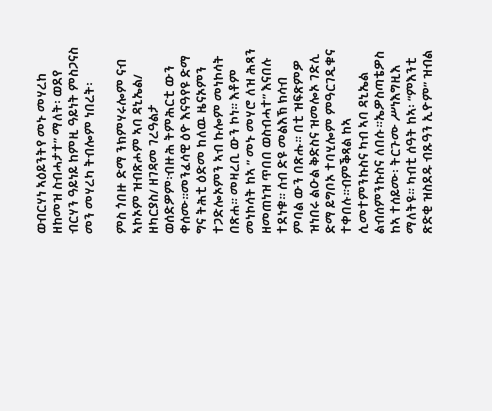ወብርሃነ ኣዕይንትየ መኑ መሃረከ ዘከመዝ ስብሓታተ” ማለት፡ ወደየ ብርሃን ዓይነይ ከምዚ ዓይነት ምስጋናስ መን መሃረካ ትብሎም ነበረት፡

ምስ ጎበዙ ድማ ንክምሃሩሎም ናብ ኣኮኦም ዝብጽሖም ኣባ ዳኒኤል/ ዘካርያስ/ ዘገዳመ ገረዓልታ ወሰድዎም፡ብዙሕ ትምሕርቲ ውን ቀሰሙ።መንፈሳዊ ዕዮ እናዓየዩ ድማ ግና ትሕቲ ዕድመ ከለዉ ዜናኦምን ተጋድሎኦምን ኣብ ኩሎም መነኮሳት በጽሐ። መዛረቢ ውን ኮነ። እቶም መነኮሳት ከኣ ” መኑ መሃሮ ለዝ ሕጻን ዘመጠነዝ ጥበበ ወስብሓተ” እናበሉ ተደነቁ። ሰብ ድዩ መልእኽ ክሳብ ምባል ውን በጽሑ። በቲ ዝፍጽምዎ ዝነበሩ ልዑል ቅድስና ዝመሎኦ ገድሊ ድማ ይግቦኦ ተባሂሎም ምዓርገዲቁና ተቀበሉ።ብምቕጻል ከኣ ሲመተምንኩስና ካብ ኣባ ዳኒኤል ልብሰምንኩስና ለበሱ።ኤዎስጣቴዎስ ከኣ ተሰይሙ፡ ትርጉሙ ሥነእግዚእ ማለትዩ። ካብቲ ሰዓት ከኣ፡ “ምእንቲ ጽድቂ ዝስደዱ ብጹዓን ኢዮም” ዝብል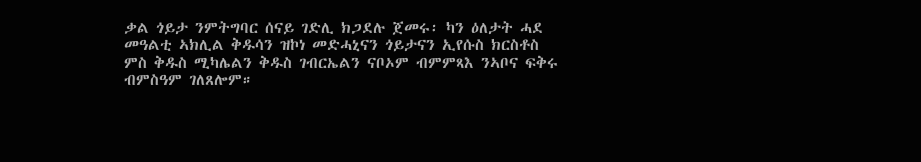ቃል ጎይታ ንምትግባር ሰናይ ገድሊ ክጋደሉ ጀመሩ፡ ካን ዕለታት ሓደ መዓልቲ ኣክሊል ቅዱሳን ዝኮነ መድሓኒናን ጎይታናን ኢየሱስ ክርስቶስ ምስ ቅዱስ ሚካሌልን ቅዱስ ገብርኤልን ናቦኦም ብምምጻእ ንኣቦና ፍቅሩ ብምስዓም ገለጸሎም።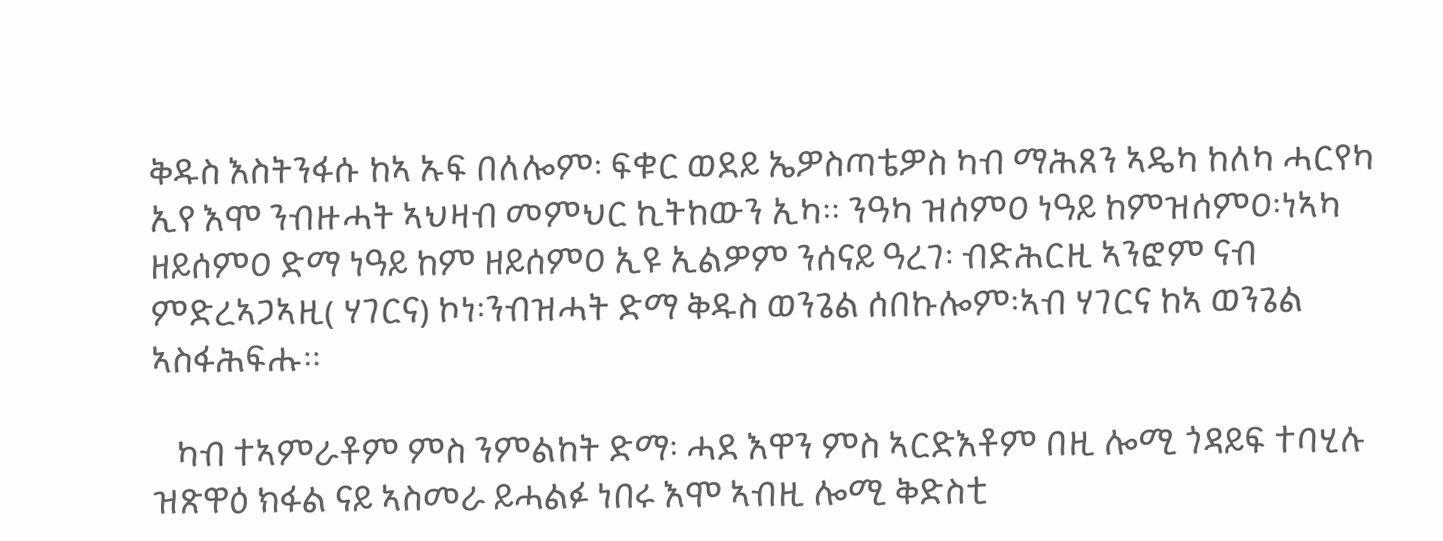ቅዱስ እስትንፋሱ ከኣ ኡፍ በለሎም፡ ፍቁር ወደይ ኤዎስጣቴዎስ ካብ ማሕጸን ኣዴካ ከለካ ሓርየካ ኢየ እሞ ንብዙሓት ኣህዛብ መምህር ኪትከውን ኢካ። ንዓካ ዝሰምዐ ነዓይ ከምዝሰምዐ፡ነኣካ ዘይሰምዐ ድማ ነዓይ ከም ዘይሰምዐ ኢዩ ኢልዎም ንሰናይ ዓረገ፡ ብድሕርዚ ኣንፎም ናብ ምድረኣጋኣዚ( ሃገርና) ኮነ፡ንብዝሓት ድማ ቅዱስ ወንጌል ሰበኩሎም፡ኣብ ሃገርና ከኣ ወንጌል ኣስፋሕፍሑ።

   ካብ ተኣምራቶም ምስ ንምልከት ድማ፡ ሓደ እዋን ምስ ኣርድእቶም በዚ ሎሚ ጎዳይፍ ተባሂሉ ዝጽዋዕ ክፋል ናይ ኣስመራ ይሓልፉ ነበሩ እሞ ኣብዚ ሎሚ ቅድስቲ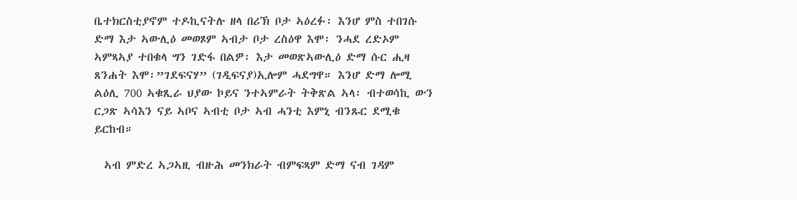ቤተክርስቲያኖም ተዶኪናትሉ ዘላ በሪኽ ቦታ ኣዕረፉ፡ እንሆ ምስ ተበገሱ ድማ እታ ኣውሊዕ መወጾም ኣብታ ቦታ ረስዕዋ እሞ፡ ንሓደ ረድኦም ኣምጻኣያ ተበቁላ ግን ገድፋ በልዎ፡ እታ መወጽኣውሊዕ ድማ ሱር ሒዛ ጸንሐት እሞ፡”ገደፍናሃ” (ገዲፍናያ)ኢሎም ሓደግዋ። እንሆ ድማ ሎሚ ልዕሊ 700 ኣቁጺራ ህያው ኮይና ንተኣምራት ትቅጽል ኣላ፡ ብተወሳኪ ውን ርጋጽ ኣሳእን ናይ ኣቦና ኣብቲ ቦታ ኣብ ሓንቲ እምኒ ብንጹር ደሚቁ ይርከብ።

  ኣብ ምድረ ኣጋኣዚ ብዙሕ መንክራት ብምፍጻም ድማ ናብ ገዳም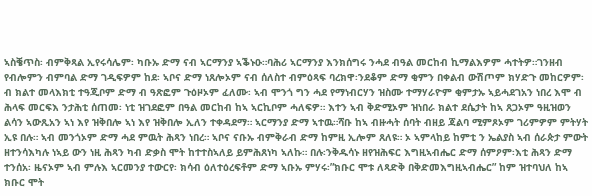ኣስቔጥስ፡ ብምቅጻል ኢየሩሳሌም፡ ካቡኡ ድማ ናብ ኣርማንያ ኣቕኑዑ።ባሕሪ ኣርማንያ እንክሰግሩ ንሓደ ብዓል መርከብ ኪማልእዎም ሓተትዎ።ገንዘብ የብሎምን ብምባል ድማ ገዲፍዎም ከደ፡ ኣቦና ድማ ነጸሎኦም ናብ ሰለስተ ብምዕጻፍ ባረክዋ፡ንደቆም ድማ ቂምን በቀልብ ውሽጦም ክሃድጉ መከርዎም፡ብ ክልተ መላእክቲ ተዓጂቦም ድማ ብ ዓጽፎም ጉዕዞኦም ፈለሙ፡ ኣብ ሞንጎ ግን ሓደ የማነብርሃን ዝስሙ ተማሃራዮም ቂምታኡ ኣይሓደገአን ነበረ እሞ ብ ሕላፍ መርፍእ ንታሕቲ ሰጠመ፡ ነቲ ዝገደፎም በዓል መርከብ ከኣ ኣርኪቦም ሓለፍዎ። እተን ኣብ ቅድሚኦም ዝነበራ ክልተ ደሴታት ከኣ ጸጋኦም ዓዚዝወን ልሳን ኣውጺአን ኣነ እየ ዝቅበሎ ኣነ እየ ዝቅበሎ ኢለን ተቀዳደማ። ኣርማንያ ድማ ኣተዉ።ሻቡ ከኣ ብዙሓት ሰባት ብዘይ ጃልባ ሚምጾኦም ገሪምዎም ምትሃት ኢዩ በሉ። ኣብ መንጎኦም ድማ ሓደ ምዉት ሕጻን ነበረ። ኣቦና ናቡኡ ብምቅራብ ድማ ከምዚ ኢሎም ጸለዩ። ኦ ኣምላከይ ከምቲ ን ኤልያስ ኣብ ሰራጵታ ምውት ዘተንሳእካሉ ነኣይ ውን ነዚ ሕጻን ካብ ድቃስ ሞት ከተተስኣለይ ይምሕጸነካ ኣለኩ። በሉ፡ንቅዱሳኑ ዘየዝሕፍር እግዚኣብሔር ድማ ሰምዖም፡እቲ ሕጻን ድማ ተንሰአ፡ ዜናኦም ኣብ ምሉእ ኣርመንያ ተውርየ፡ ክሳብ ዕለተዕረፍቶም ድማ ኣቡኡ ምሃሩ፡”ክቡር ሞቱ ለጻድቅ በቅድመእግዚኣብሔር” ከም ዝተባህለ ከኣ ክቡር ሞት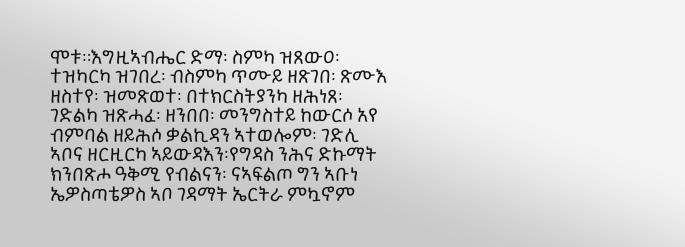ሞቱ።እግዚኣብሔር ድማ፡ ስምካ ዝጸውዐ፡ ተዝካርካ ዝገበረ፡ ብስምካ ጥሙይ ዘጽገበ፡ ጽሙእ ዘስተየ፡ ዝመጽወተ፡ በተክርስትያንካ ዘሕነጸ፡ ገድልካ ዝጽሓፈ፡ ዘንበበ፡ መንግስተይ ከውርሶ አየ ብምባል ዘይሕሶ ቃልኪዳን ኣተወሎም፡ ገድሊ ኣቦና ዘርዚርካ ኣይውዳእን፡የግዳስ ንሕና ድኩማት ክንበጽሖ ዓቅሚ የብልናን፡ ናኣፍልጦ ግን ኣቡነ ኤዎስጣቴዎስ ኣቦ ገዳማት ኤርትራ ምኳኖም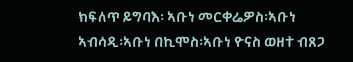ክፍለጥ ይግባእ፡ ኣቡነ መርቀሬዎስ፡ኣቡነ ኣብሳዲ፡ኣቡነ በኪሞስ፡ኣቡነ ዮናስ ወዘተ ብጸጋ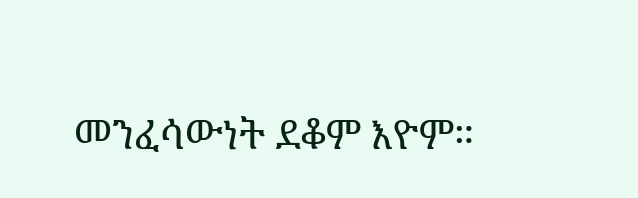መንፈሳውነት ደቆም እዮም።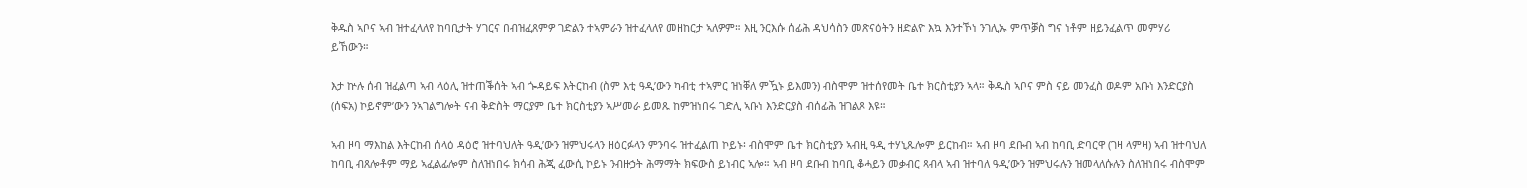ቅዱስ ኣቦና ኣብ ዝተፈላለየ ከባቢታት ሃገርና በብዝፈጸምዎ ገድልን ተኣምራን ዝተፈላለየ መዘከርታ ኣለዎም። እዚ ንርእሱ ሰፊሕ ዳህሳስን መጽናዕትን ዘድልዮ እኳ እንተኾነ ንገሊኡ ምጥቓስ ግና ነቶም ዘይንፈልጥ መምሃሪ ይኸውን።

እታ ኵሉ ሰብ ዝፈልጣ ኣብ ላዕሊ ዝተጠቕሰት ኣብ ጐዳይፍ እትርከብ (ስም እቲ ዓዲ’ውን ካብቲ ተኣምር ዝነቐለ ምዃኑ ይእመን) ብስሞም ዝተሰየመት ቤተ ክርስቲያን ኣላ። ቅዱስ ኣቦና ምስ ናይ መንፈስ ወዶም አቡነ እንድርያስ (ሰፍአ) ኮይኖም’ውን ንኣገልግሎት ናብ ቅድስት ማርያም ቤተ ክርስቲያን ኣሥመራ ይመጹ ከምዝነበሩ ገድሊ ኣቡነ እንድርያስ ብሰፊሕ ዝገልጾ እዩ።

ኣብ ዞባ ማእከል እትርከብ ሰላዕ ዳዕሮ ዝተባህለት ዓዲ’ውን ዝምህሩላን ዘዕርፉላን ምንባሩ ዝተፈልጠ ኮይኑ፡ ብስሞም ቤተ ክርስቲያን ኣብዚ ዓዲ ተሃኒጹሎም ይርከብ። ኣብ ዞባ ደቡብ ኣብ ከባቢ ድባርዋ (ገዛ ላምዛ) ኣብ ዝተባህለ ከባቢ ብጸሎቶም ማይ ኣፈልፊሎም ስለዝነበሩ ክሳብ ሕጂ ፈውሲ ኮይኑ ንብዙኃት ሕማማት ክፍውስ ይነብር ኣሎ። ኣብ ዞባ ደቡብ ከባቢ ቆሓይን መቃብር ጻብላ ኣብ ዝተባለ ዓዲ’ውን ዝምህሩሉን ዝመላለሱሉን ስለዝነበሩ ብስሞም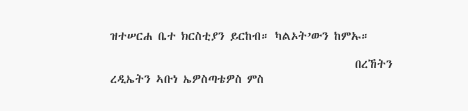ዝተሠርሐ ቤተ ክርስቲያን ይርከብ። ካልኦት’ውን ከምኡ።

                                                 በረኸትን ረዲኤትን ኣቡነ ኤዎስጣቴዎስ ምስ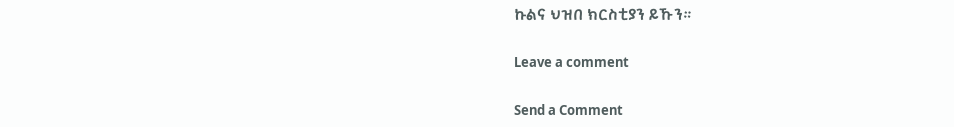ኩልና ህዝበ ክርስቲያን ይኹን።

Leave a comment

Send a Comment